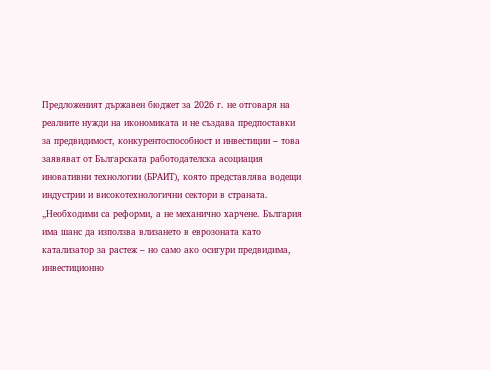Предложеният държавен бюджет за 2026 г. не отговаря на реалните нужди на икономиката и не създава предпоставки за предвидимост, конкурентоспособност и инвестиции – това заявяват от Българската работодателска асоциация иновативни технологии (БРАИТ), която представлява водещи индустрии и високотехнологични сектори в страната.
„Необходими са реформи, а не механично харчене. България има шанс да използва влизането в еврозоната като катализатор за растеж – но само ако осигури предвидима, инвестиционно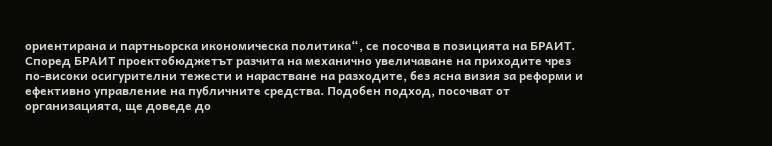ориентирана и партньорска икономическа политика“, се посочва в позицията на БРАИТ.
Според БРАИТ проектобюджетът разчита на механично увеличаване на приходите чрез по-високи осигурителни тежести и нарастване на разходите, без ясна визия за реформи и ефективно управление на публичните средства. Подобен подход, посочват от организацията, ще доведе до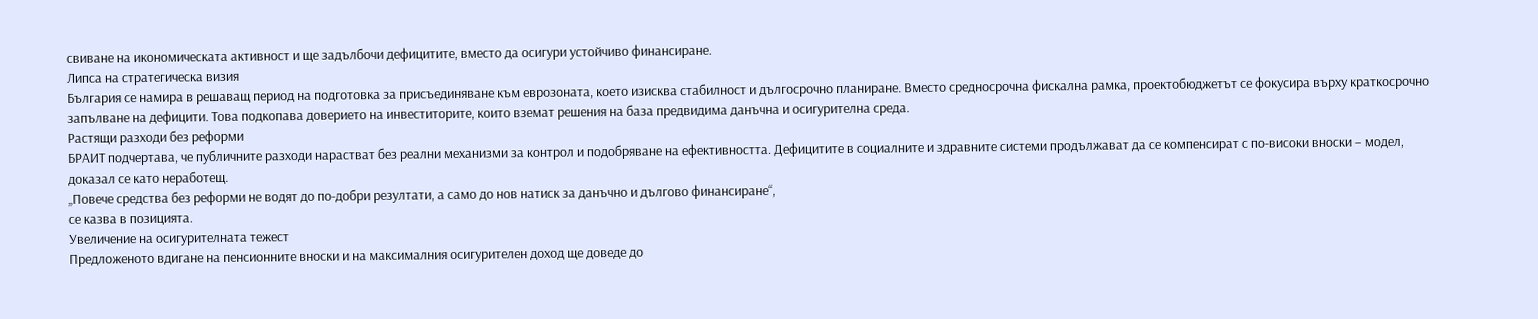свиване на икономическата активност и ще задълбочи дефицитите, вместо да осигури устойчиво финансиране.
Липса на стратегическа визия
България се намира в решаващ период на подготовка за присъединяване към еврозоната, което изисква стабилност и дългосрочно планиране. Вместо средносрочна фискална рамка, проектобюджетът се фокусира върху краткосрочно запълване на дефицити. Това подкопава доверието на инвеститорите, които вземат решения на база предвидима данъчна и осигурителна среда.
Растящи разходи без реформи
БРАИТ подчертава, че публичните разходи нарастват без реални механизми за контрол и подобряване на ефективността. Дефицитите в социалните и здравните системи продължават да се компенсират с по-високи вноски – модел, доказал се като неработещ.
„Повече средства без реформи не водят до по-добри резултати, а само до нов натиск за данъчно и дългово финансиране“,
се казва в позицията.
Увеличение на осигурителната тежест
Предложеното вдигане на пенсионните вноски и на максималния осигурителен доход ще доведе до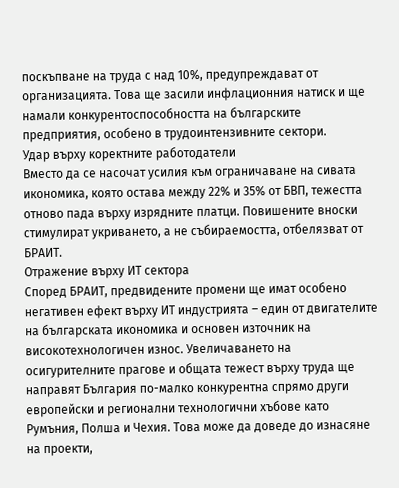поскъпване на труда с над 10%, предупреждават от организацията. Това ще засили инфлационния натиск и ще намали конкурентоспособността на българските предприятия, особено в трудоинтензивните сектори.
Удар върху коректните работодатели
Вместо да се насочат усилия към ограничаване на сивата икономика, която остава между 22% и 35% от БВП, тежестта отново пада върху изрядните платци. Повишените вноски стимулират укриването, а не събираемостта, отбелязват от БРАИТ.
Отражение върху ИТ сектора
Според БРАИТ, предвидените промени ще имат особено негативен ефект върху ИТ индустрията – един от двигателите на българската икономика и основен източник на високотехнологичен износ. Увеличаването на осигурителните прагове и общата тежест върху труда ще направят България по-малко конкурентна спрямо други европейски и регионални технологични хъбове като Румъния, Полша и Чехия. Това може да доведе до изнасяне на проекти,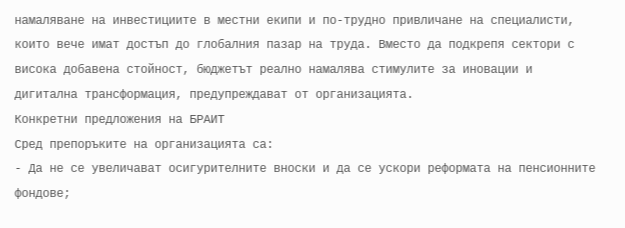намаляване на инвестициите в местни екипи и по-трудно привличане на специалисти, които вече имат достъп до глобалния пазар на труда. Вместо да подкрепя сектори с висока добавена стойност, бюджетът реално намалява стимулите за иновации и дигитална трансформация, предупреждават от организацията.
Конкретни предложения на БРАИТ
Сред препоръките на организацията са:
- Да не се увеличават осигурителните вноски и да се ускори реформата на пенсионните фондове;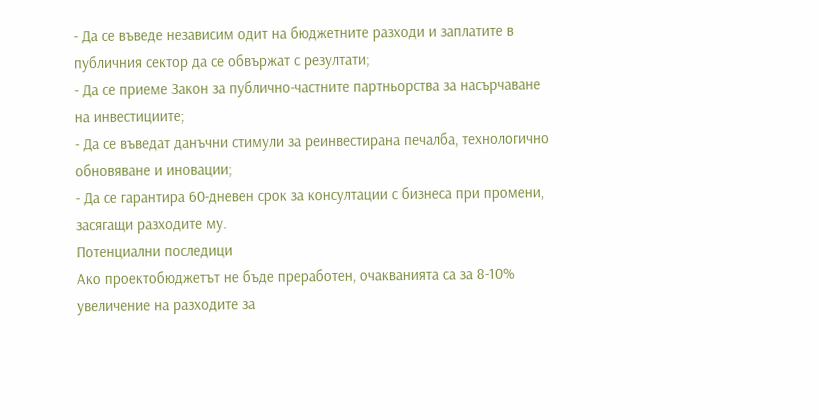- Да се въведе независим одит на бюджетните разходи и заплатите в публичния сектор да се обвържат с резултати;
- Да се приеме Закон за публично-частните партньорства за насърчаване на инвестициите;
- Да се въведат данъчни стимули за реинвестирана печалба, технологично обновяване и иновации;
- Да се гарантира 60-дневен срок за консултации с бизнеса при промени, засягащи разходите му.
Потенциални последици
Ако проектобюджетът не бъде преработен, очакванията са за 8-10% увеличение на разходите за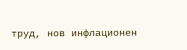труд, нов инфлационен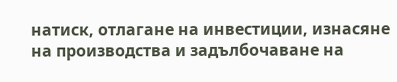натиск, отлагане на инвестиции, изнасяне на производства и задълбочаване на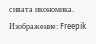сивата икономика.
Изображение: Freepik